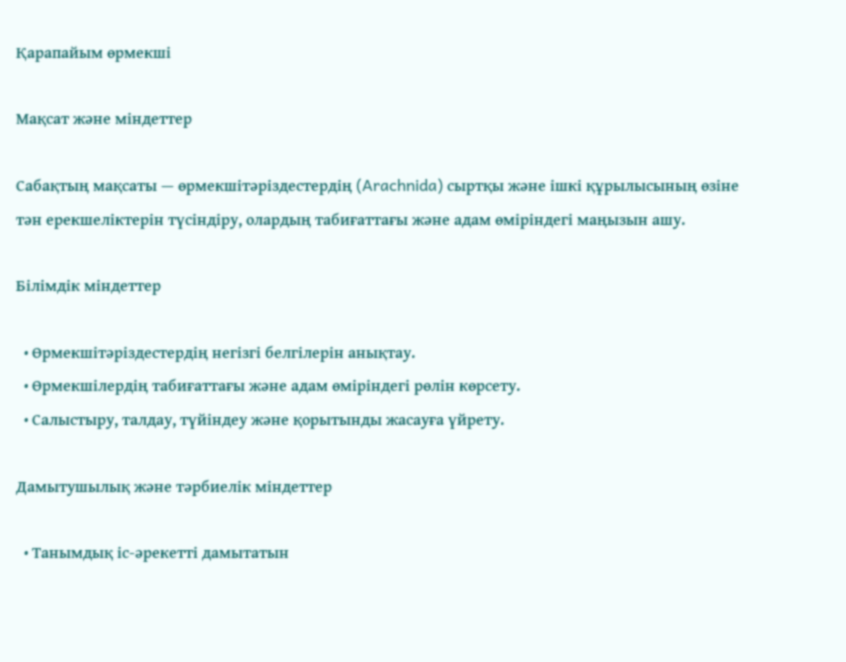Қарапайым өрмекші

Мақсат және міндеттер

Сабақтың мақсаты — өрмекшітәріздестердің (Arachnida) сыртқы және ішкі құрылысының өзіне тән ерекшеліктерін түсіндіру, олардың табиғаттағы және адам өміріндегі маңызын ашу.

Білімдік міндеттер

  • Өрмекшітәріздестердің негізгі белгілерін анықтау.
  • Өрмекшілердің табиғаттағы және адам өміріндегі рөлін көрсету.
  • Салыстыру, талдау, түйіндеу және қорытынды жасауға үйрету.

Дамытушылық және тәрбиелік міндеттер

  • Танымдық іс-әрекетті дамытатын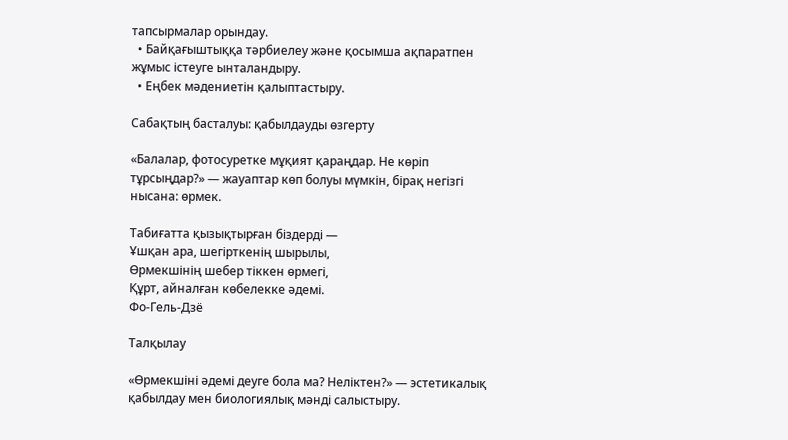тапсырмалар орындау.
  • Байқағыштыққа тәрбиелеу және қосымша ақпаратпен жұмыс істеуге ынталандыру.
  • Еңбек мәдениетін қалыптастыру.

Сабақтың басталуы: қабылдауды өзгерту

«Балалар, фотосуретке мұқият қараңдар. Не көріп тұрсыңдар?» — жауаптар көп болуы мүмкін, бірақ негізгі нысана: өрмек.

Табиғатта қызықтырған біздерді —
Ұшқан ара, шегірткенің шырылы,
Өрмекшінің шебер тіккен өрмегі,
Құрт, айналған көбелекке әдемі.
Фо-Гель-Дзё

Талқылау

«Өрмекшіні әдемі деуге бола ма? Неліктен?» — эстетикалық қабылдау мен биологиялық мәнді салыстыру.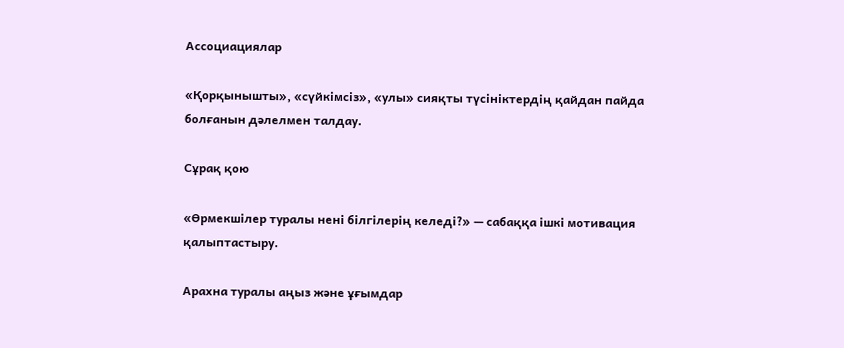Ассоциациялар

«Қорқынышты», «сүйкімсіз», «улы» сияқты түсініктердің қайдан пайда болғанын дәлелмен талдау.

Сұрақ қою

«Өрмекшілер туралы нені білгілерің келеді?» — сабаққа ішкі мотивация қалыптастыру.

Арахна туралы аңыз және ұғымдар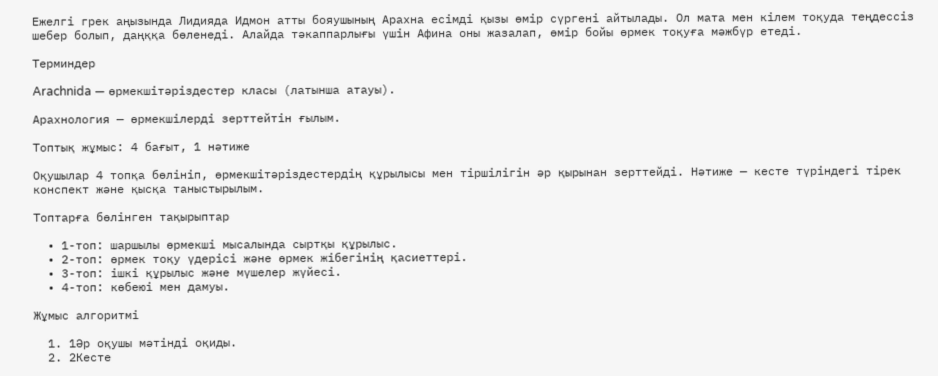Ежелгі грек аңызында Лидияда Идмон атты бояушының Арахна есімді қызы өмір сүргені айтылады. Ол мата мен кілем тоқуда теңдессіз шебер болып, даңққа бөленеді. Алайда тәкаппарлығы үшін Афина оны жазалап, өмір бойы өрмек тоқуға мәжбүр етеді.

Терминдер

Arachnida — өрмекшітәріздестер класы (латынша атауы).

Арахнология — өрмекшілерді зерттейтін ғылым.

Топтық жұмыс: 4 бағыт, 1 нәтиже

Оқушылар 4 топқа бөлініп, өрмекшітәріздестердің құрылысы мен тіршілігін әр қырынан зерттейді. Нәтиже — кесте түріндегі тірек конспект және қысқа таныстырылым.

Топтарға бөлінген тақырыптар

  • 1-топ: шаршылы өрмекші мысалында сыртқы құрылыс.
  • 2-топ: өрмек тоқу үдерісі және өрмек жібегінің қасиеттері.
  • 3-топ: ішкі құрылыс және мүшелер жүйесі.
  • 4-топ: көбеюі мен дамуы.

Жұмыс алгоритмі

  1. 1Әр оқушы мәтінді оқиды.
  2. 2Кесте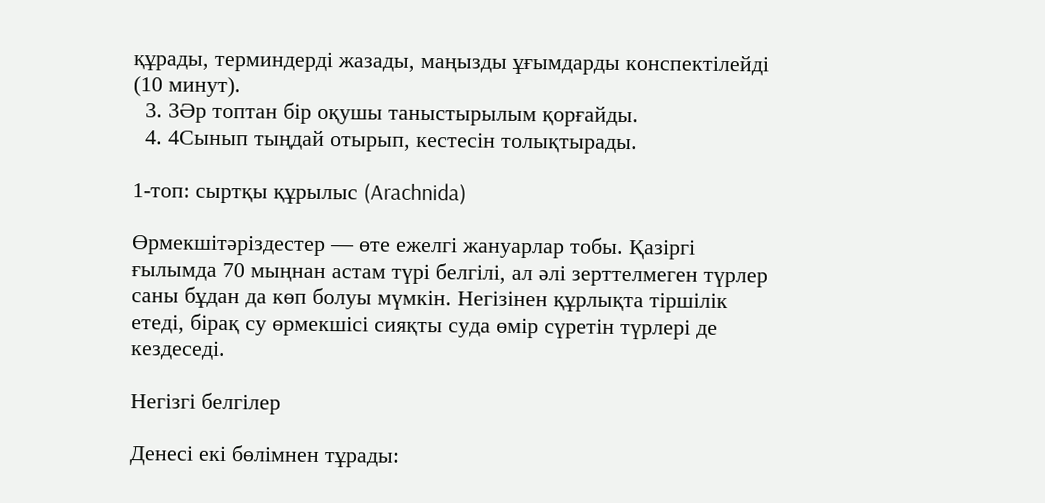құрады, терминдерді жазады, маңызды ұғымдарды конспектілейді (10 минут).
  3. 3Әр топтан бір оқушы таныстырылым қорғайды.
  4. 4Сынып тыңдай отырып, кестесін толықтырады.

1-топ: сыртқы құрылыс (Arachnida)

Өрмекшітәріздестер — өте ежелгі жануарлар тобы. Қазіргі ғылымда 70 мыңнан астам түрі белгілі, ал әлі зерттелмеген түрлер саны бұдан да көп болуы мүмкін. Негізінен құрлықта тіршілік етеді, бірақ су өрмекшісі сияқты суда өмір сүретін түрлері де кездеседі.

Негізгі белгілер

Денесі екі бөлімнен тұрады: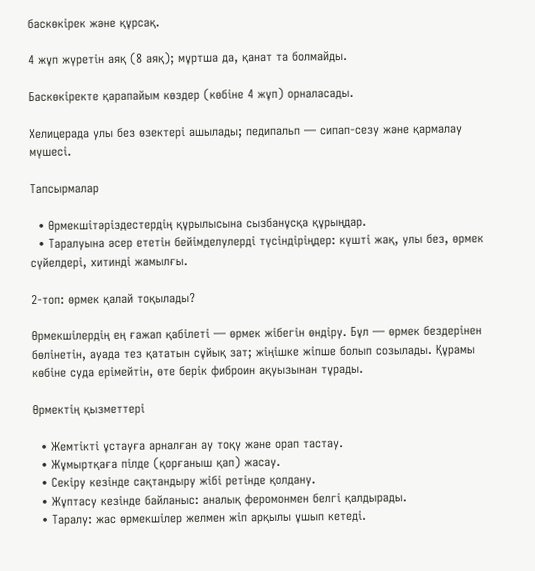баскөкірек және құрсақ.

4 жұп жүретін аяқ (8 аяқ); мұртша да, қанат та болмайды.

Баскөкіректе қарапайым көздер (көбіне 4 жұп) орналасады.

Хелицерада улы без өзектері ашылады; педипальп — сипап-сезу және қармалау мүшесі.

Тапсырмалар

  • Өрмекшітәріздестердің құрылысына сызбанұсқа құрыңдар.
  • Таралуына әсер ететін бейімделулерді түсіндіріңдер: күшті жақ, улы без, өрмек сүйелдері, хитинді жамылғы.

2-топ: өрмек қалай тоқылады?

Өрмекшілердің ең ғажап қабілеті — өрмек жібегін өндіру. Бұл — өрмек бездерінен бөлінетін, ауада тез қататын сұйық зат; жіңішке жіпше болып созылады. Құрамы көбіне суда ерімейтін, өте берік фиброин ақуызынан тұрады.

Өрмектің қызметтері

  • Жемтікті ұстауға арналған ау тоқу және орап тастау.
  • Жұмыртқаға пілде (қорғаныш қап) жасау.
  • Секіру кезінде сақтандыру жібі ретінде қолдану.
  • Жұптасу кезінде байланыс: аналық феромонмен белгі қалдырады.
  • Таралу: жас өрмекшілер желмен жіп арқылы ұшып кетеді.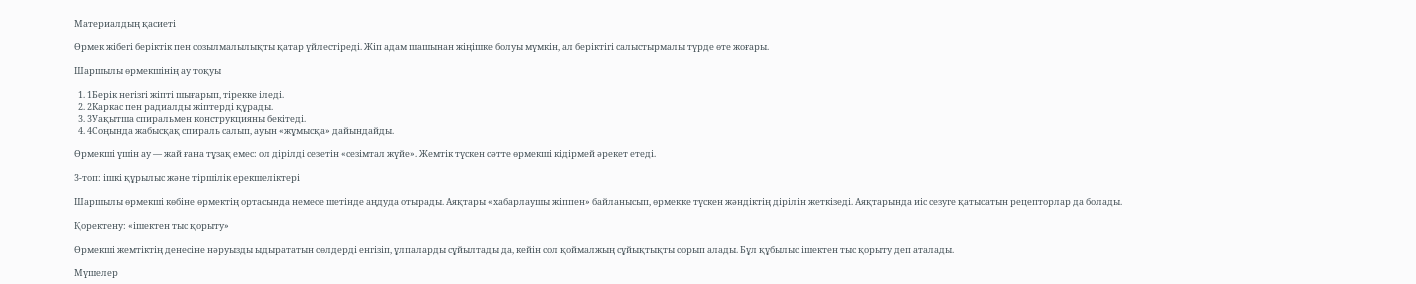Материалдың қасиеті

Өрмек жібегі беріктік пен созылмалылықты қатар үйлестіреді. Жіп адам шашынан жіңішке болуы мүмкін, ал беріктігі салыстырмалы түрде өте жоғары.

Шаршылы өрмекшінің ау тоқуы

  1. 1Берік негізгі жіпті шығарып, тірекке іледі.
  2. 2Каркас пен радиалды жіптерді құрады.
  3. 3Уақытша спиральмен конструкцияны бекітеді.
  4. 4Соңында жабысқақ спираль салып, ауын «жұмысқа» дайындайды.

Өрмекші үшін ау — жай ғана тұзақ емес: ол дірілді сезетін «сезімтал жүйе». Жемтік түскен сәтте өрмекші кідірмей әрекет етеді.

3-топ: ішкі құрылыс және тіршілік ерекшеліктері

Шаршылы өрмекші көбіне өрмектің ортасында немесе шетінде аңдуда отырады. Аяқтары «хабарлаушы жіппен» байланысып, өрмекке түскен жәндіктің дірілін жеткізеді. Аяқтарында иіс сезуге қатысатын рецепторлар да болады.

Қоректену: «ішектен тыс қорыту»

Өрмекші жемтіктің денесіне нәруызды ыдырататын сөлдерді енгізіп, ұлпаларды сұйылтады да, кейін сол қоймалжың сұйықтықты сорып алады. Бұл құбылыс ішектен тыс қорыту деп аталады.

Мүшелер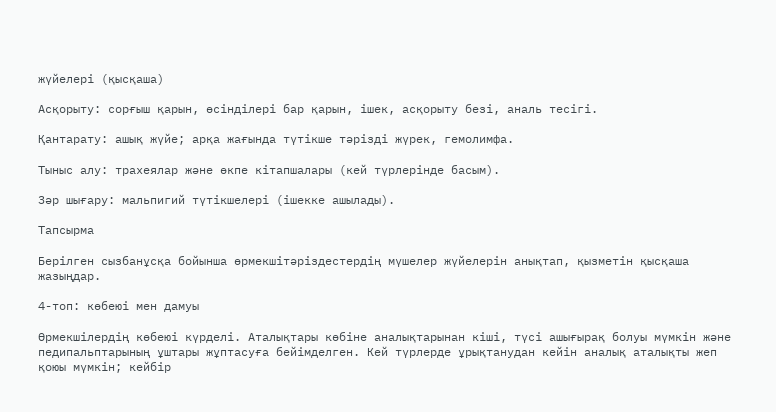жүйелері (қысқаша)

Асқорыту: сорғыш қарын, өсінділері бар қарын, ішек, асқорыту безі, аналь тесігі.

Қантарату: ашық жүйе; арқа жағында түтікше тәрізді жүрек, гемолимфа.

Тыныс алу: трахеялар және өкпе кітапшалары (кей түрлерінде басым).

Зәр шығару: мальпигий түтікшелері (ішекке ашылады).

Тапсырма

Берілген сызбанұсқа бойынша өрмекшітәріздестердің мүшелер жүйелерін анықтап, қызметін қысқаша жазыңдар.

4-топ: көбеюі мен дамуы

Өрмекшілердің көбеюі күрделі. Аталықтары көбіне аналықтарынан кіші, түсі ашығырақ болуы мүмкін және педипальптарының ұштары жұптасуға бейімделген. Кей түрлерде ұрықтанудан кейін аналық аталықты жеп қоюы мүмкін; кейбір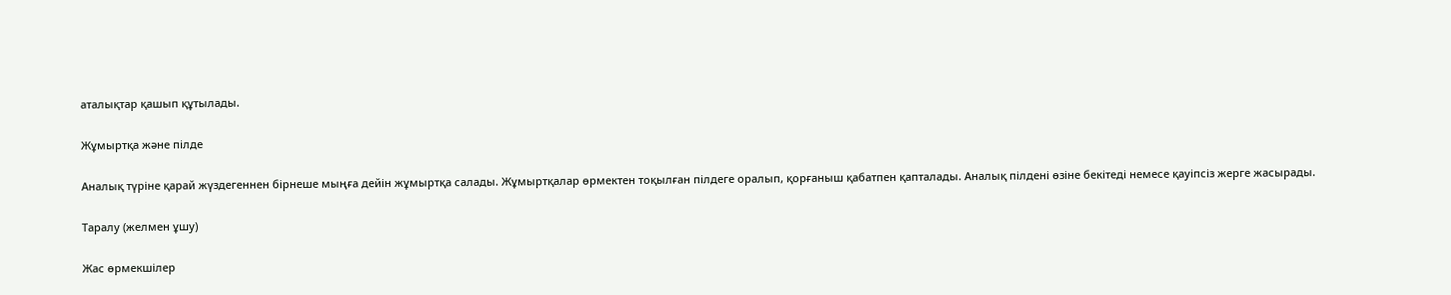аталықтар қашып құтылады.

Жұмыртқа және пілде

Аналық түріне қарай жүздегеннен бірнеше мыңға дейін жұмыртқа салады. Жұмыртқалар өрмектен тоқылған пілдеге оралып, қорғаныш қабатпен қапталады. Аналық пілдені өзіне бекітеді немесе қауіпсіз жерге жасырады.

Таралу (желмен ұшу)

Жас өрмекшілер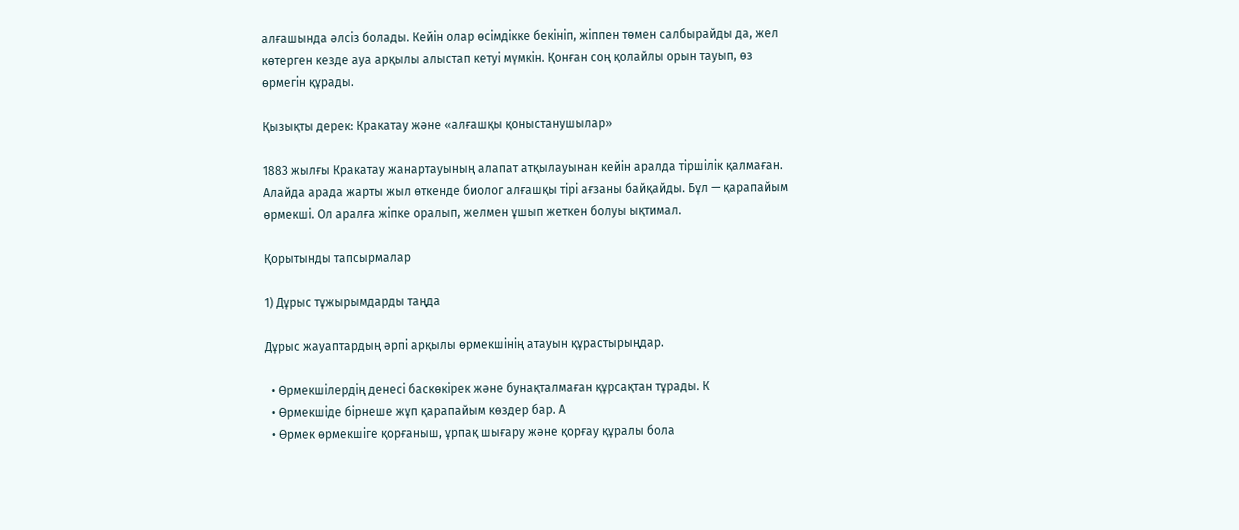алғашында әлсіз болады. Кейін олар өсімдікке бекініп, жіппен төмен салбырайды да, жел көтерген кезде ауа арқылы алыстап кетуі мүмкін. Қонған соң қолайлы орын тауып, өз өрмегін құрады.

Қызықты дерек: Кракатау және «алғашқы қоныстанушылар»

1883 жылғы Кракатау жанартауының алапат атқылауынан кейін аралда тіршілік қалмаған. Алайда арада жарты жыл өткенде биолог алғашқы тірі ағзаны байқайды. Бұл — қарапайым өрмекші. Ол аралға жіпке оралып, желмен ұшып жеткен болуы ықтимал.

Қорытынды тапсырмалар

1) Дұрыс тұжырымдарды таңда

Дұрыс жауаптардың әрпі арқылы өрмекшінің атауын құрастырыңдар.

  • Өрмекшілердің денесі баскөкірек және бунақталмаған құрсақтан тұрады. К
  • Өрмекшіде бірнеше жұп қарапайым көздер бар. А
  • Өрмек өрмекшіге қорғаныш, ұрпақ шығару және қорғау құралы бола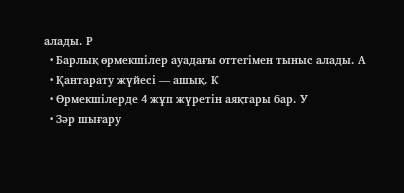алады. Р
  • Барлық өрмекшілер ауадағы оттегімен тыныс алады. А
  • Қантарату жүйесі — ашық. К
  • Өрмекшілерде 4 жұп жүретін аяқтары бар. У
  • Зәр шығару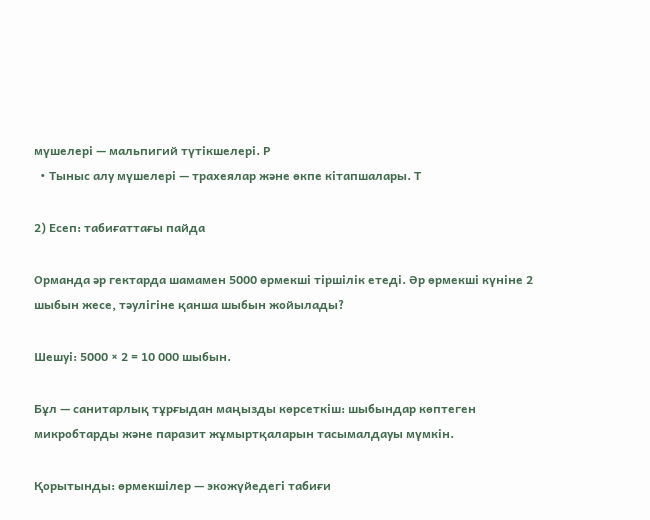мүшелері — мальпигий түтікшелері. Р
  • Тыныс алу мүшелері — трахеялар және өкпе кітапшалары. Т

2) Есеп: табиғаттағы пайда

Орманда әр гектарда шамамен 5000 өрмекші тіршілік етеді. Әр өрмекші күніне 2 шыбын жесе, тәулігіне қанша шыбын жойылады?

Шешуі: 5000 × 2 = 10 000 шыбын.

Бұл — санитарлық тұрғыдан маңызды көрсеткіш: шыбындар көптеген микробтарды және паразит жұмыртқаларын тасымалдауы мүмкін.

Қорытынды: өрмекшілер — экожүйедегі табиғи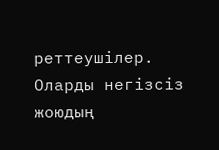реттеушілер. Оларды негізсіз жоюдың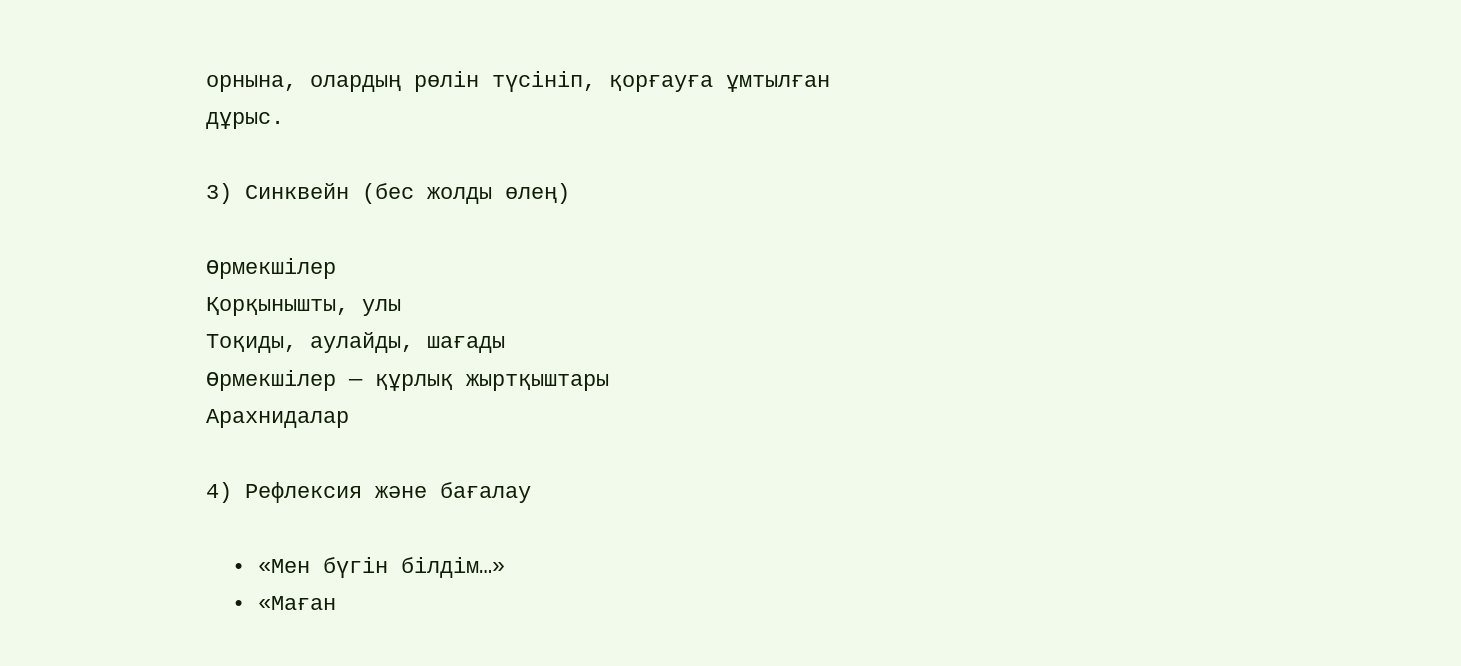орнына, олардың рөлін түсініп, қорғауға ұмтылған дұрыс.

3) Синквейн (бес жолды өлең)

Өрмекшілер
Қорқынышты, улы
Тоқиды, аулайды, шағады
Өрмекшілер — құрлық жыртқыштары
Арахнидалар

4) Рефлексия және бағалау

  • «Мен бүгін білдім…»
  • «Маған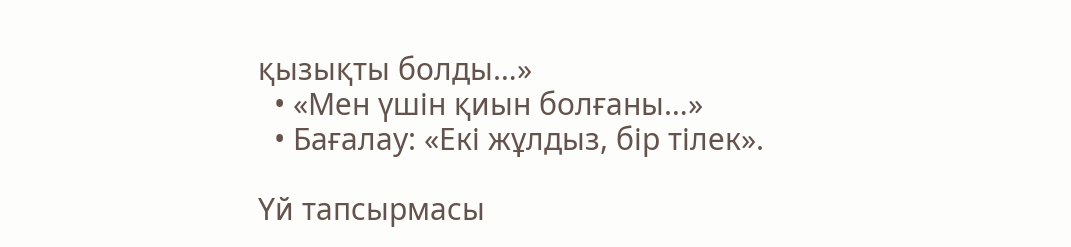қызықты болды…»
  • «Мен үшін қиын болғаны…»
  • Бағалау: «Екі жұлдыз, бір тілек».

Үй тапсырмасы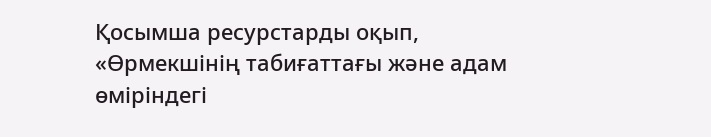Қосымша ресурстарды оқып, «Өрмекшінің табиғаттағы және адам өміріндегі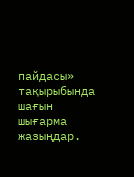пайдасы» тақырыбында шағын шығарма жазыңдар.